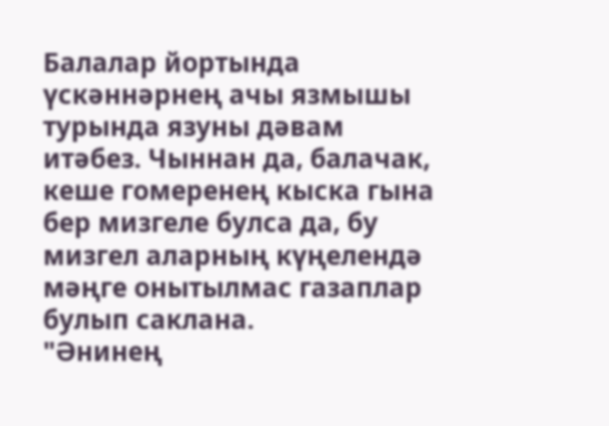Балалар йортында үскәннәрнең ачы язмышы турында язуны дәвам итәбез. Чыннан да, балачак, кеше гомеренең кыска гына бер мизгеле булса да, бу мизгел аларның күңелендә мәңге онытылмас газаплар булып саклана.
"Әнинең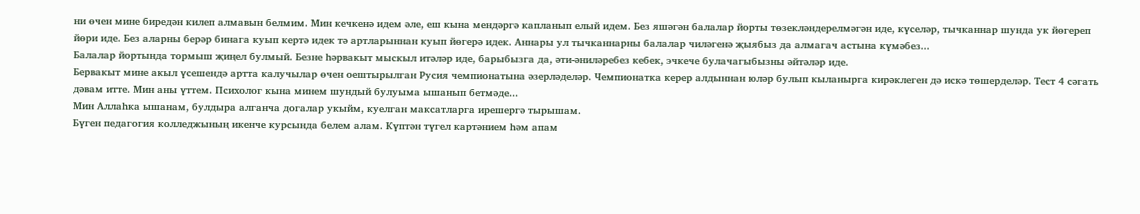ни өчен мине биредән килеп алмавын белмим. Мин кечкенә идем әле, еш кына мендәргә капланып елый идем. Без яшәгән балалар йорты төзекләндерелмәгән иде, күселәр, тычканнар шунда ук йөгереп йөри иде. Без аларны берәр бинага куып кертә идек тә артларыннан куып йөгерә идек. Аннары ул тычканнарны балалар чиләгенә җыябыз да алмагач астына күмәбез...
Балалар йортында тормыш җиңел булмый. Безне һәрвакыт мыскыл итәләр иде, барыбызга да, әти-әниләребез кебек, эчкече булачагыбызны әйтәләр иде.
Бервакыт мине акыл үсешендә артта калучылар өчен оештырылган Русия чемпионатына әзерләделәр. Чемпионатка керер алдыннан юләр булып кыланырга кирәклеген дә искә төшерделәр. Тест 4 сәгать дәвам итте. Мин аны үттем. Психолог кына минем шундый булуыма ышанып бетмәде...
Мин Аллаһка ышанам, булдыра алганча догалар укыйм, куелган максатларга ирешергә тырышам.
Бүген педагогия колледжының икенче курсында белем алам. Күптән түгел картәнием һәм апам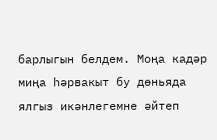барлыгын белдем. Моңа кадәр миңа һәрвакыт бу дөньяда ялгыз икәнлегемне әйтеп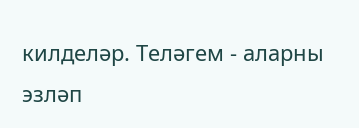килделәр. Теләгем - аларны эзләп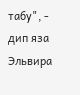табу", - дип яза Эльвира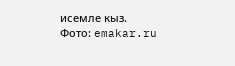исемле кыз.
Фото: emakar.ru